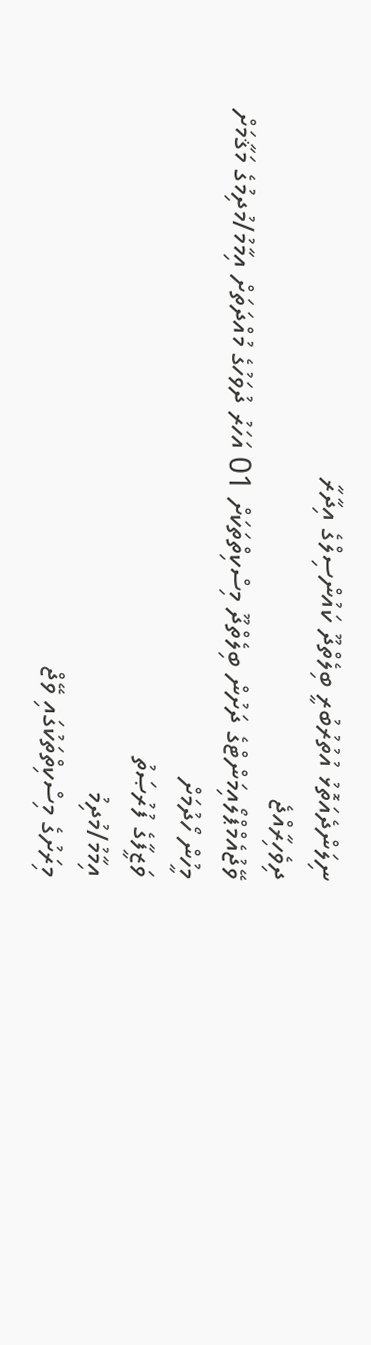ނިލަންދެއަތޮޅު އުތުރުބުރީ ބިލެތްދޫ ކައުންސިލްގެ އިދާރާ
ދިވެހިރާއްޖެ
ވޭޖުއެމްޕްލޯއިމަންޓްގެ ދަށުން ބިލެތްދޫ މިސްކިތްތަކަށް 01 އަހަރު ދުވަހުގެ މުއްދަތަށް އިމާމު/މުދިމުގެ މަޤާމަށް މީހުން ހޯދުމަށް
ވަޒީފާގެ ފުރުޞަތު
އިމާމު/މުދިމު
މިރަށުގެ މިސްކިތްތަކުގައި ވޭޖް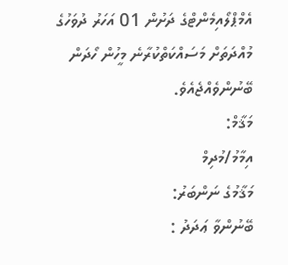އެމްޕްލޯއިމެންޓްގެ ދަށުން 01 އަހަރު ދުވަހުގެ މުއްދަތަށް މަސައްކަތްކުރާނެ މީހުން ހޯދަން ބޭނުންވެއްޖެއެވެ.
މަޤާމް:
އިމާމު/މުދިމް
މަޤާމުގެ ނަންބަރު:
ބޭނުންވާ ޢަދަދު :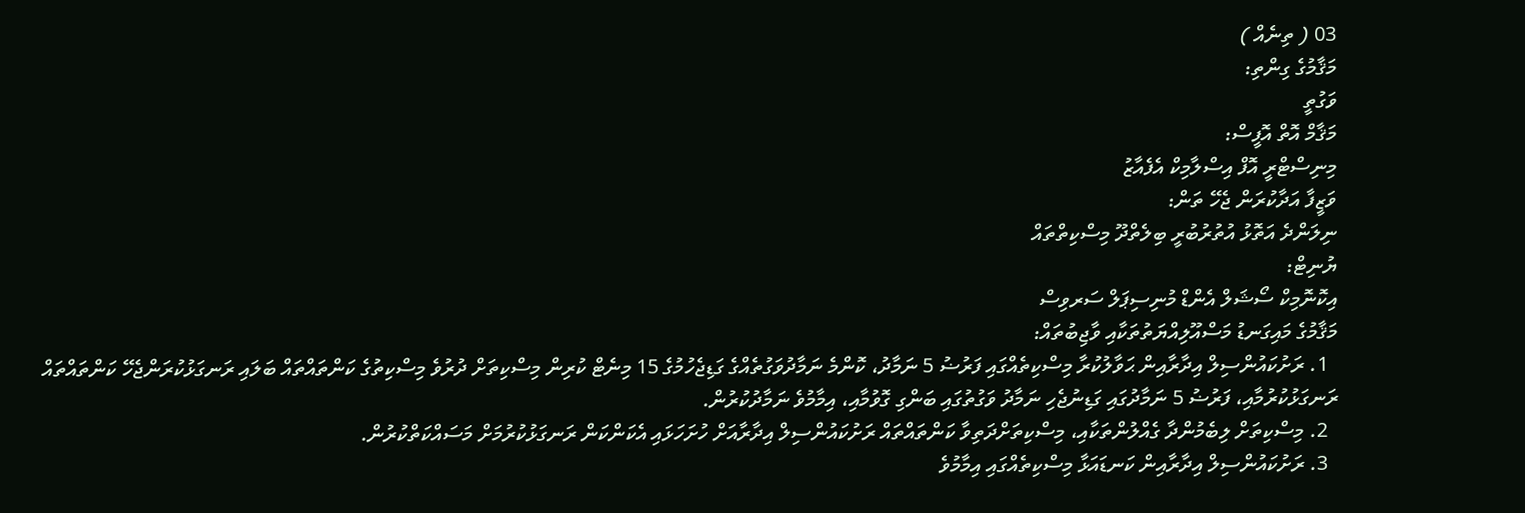03 ( ތިނެއް )
މަޤާމުގެ ގިންތި:
ވަގުތީ
މަޤާމް އޮތް އޮފީސް:
މިނިސްޓްރީ އޮފް އިސްލާމިކް އެފެއާޒު
ވަޒީފާ އަދާކުރަން ޖެހޭ ތަން:
ނިލަންދެ އަތޮޅު އުތުރުބުރީ ބިލެތްދޫ މިސްކިތްތައް
ޔުނިޓް:
އިކޮނޮމިކް ސޯޝަލް އެންޑް މުނިސިޕަލް ސަރވިސް
މަޤާމުގެ މައިގަނޑު މަސްއޫލިއްޔަތުތަކާއި ވާޖިބުތައް:
  1. ރަށުކައުންސިލް އިދާރާއިން ޙަވާލުކުރާ މިސްކިތެއްގައި ފަރުޟު 5 ނަމާދު، ކޮންމެ ނަމާދުވަގުތެއްގެ ގަޑިޖެހުމުގެ 15 މިނެޓް ކުރިން މިސްކިތަށް ދުރުވެ މިސްކިތުގެ ކަންތައްތައް ބަލައި ރަނގަޅުކުރަންޖެހޭ ކަންތައްތައް ރަނގަޅުކުރުމާއި، ފަރުޟު 5 ނަމާދުގައި ގަޑިނުޖެހި ނަމާދު ވަގުތުގައި ބަންގި ގޮވުމާއި، އިމާމުވެ ނަމާދުކުރުން.
  2. މިސްކިތަށް ލިބެމުންދާ ގެއްލުންތަކާއި، މިސްކިތަށްދަތިވާ ކަންތައްތައް ރަށުކައުންސިލް އިދާރާއަށް ހުށަހަޅައި އެކަންކަން ރަނގަޅުކުރުމަށް މަސައްކަތްކުރުން.
  3. ރަށުކައުންސިލް އިދާރާއިން ކަނޑައަޅާ މިސްކިތެއްގައި އިމާމުވެ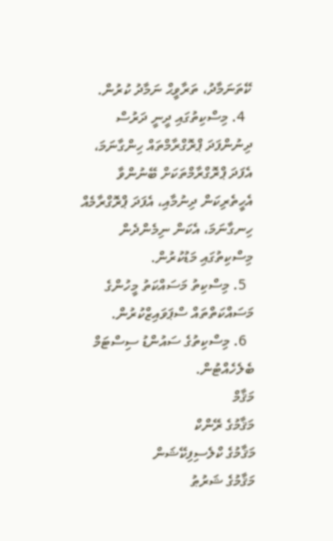ކޭތަނަމާދު، ތަރާވީޙް ނަމާދު ކުރުން.
  4. މިސްކިތުގައި ދީނީ ދަރުސް ދިނުންފަދަ ޕްރޮގްރާމްތައް ހިންގާނަމަ، އެފަދަ ޕްރޮގްރާމްތަކަށް ބޭނުންވާ އެހީތެރިކަން ދިނުމާއި، އެފަދަ ޕްރޮގްރާމެއް ހިނގާނަމަ، އެކަން ނިމެންދެން މިސްކިތުގައި މަޑުކުރުން.
  5. މިސްކިތު މަސައްކަތު މީހުންގެ މަސައްކަތްތައް ސްޕަވައިޒްކުރުން.
  6. މިސްކިތުގެ ސައުންޑު ސިސްޓަމް ބެލެހެއްޓުން.
މަޤާމް
މަޤާމުގެ ރޭންކް
މަޤާމުގެ ކްލެސިފިކޭޝަން
މަޤާމުގެ ޝަރުޠު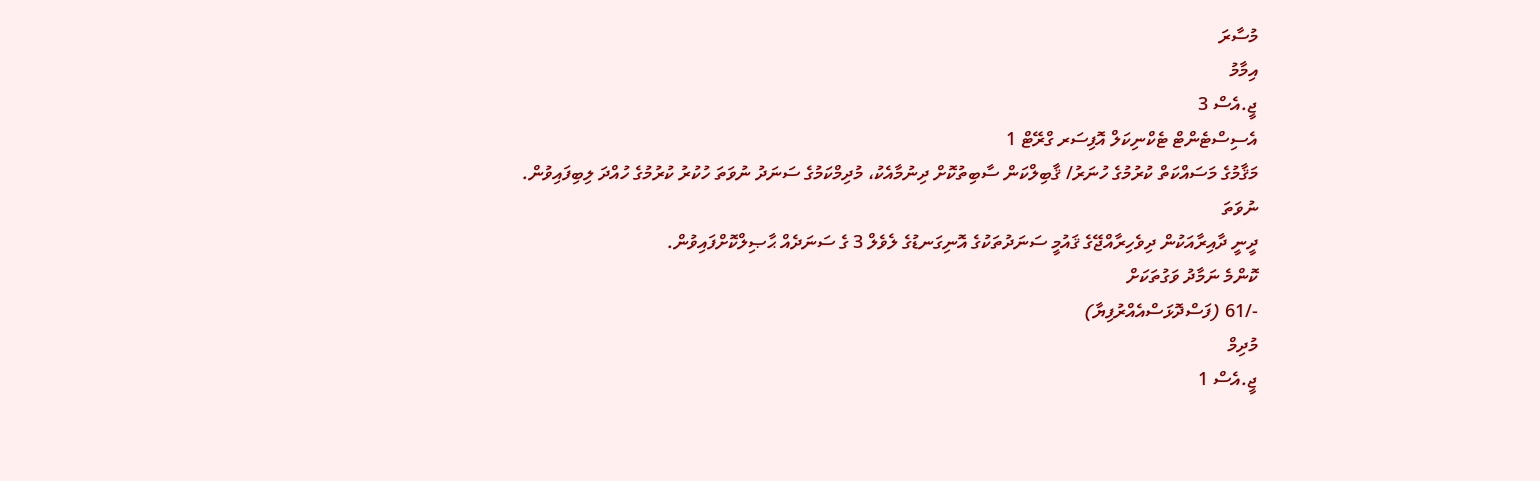މުސާރަ
އިމާމު
ޖީ.އެސް 3
އެސިސްޓެންޓް ޓެކްނިކަލް އޮފިސަރ ގްރޭޓް 1
މަޤާމުގެ މަސައްކަތް ކުރުމުގެ ހުނަރު/ ޤާބިލްކަން ސާބިތުކޮށް ދިނުމާއެކު، މުދިމްކަމުގެ ސަނަދު ނުވަތަ ހުކުރު ކުރުމުގެ ހުއްދަ ލިބިފައިވުން.
ނުވަތަ
ދީނީ ދާއިރާއަކުން ދިވެހިރާއްޖޭގެ ޤައުމީ ސަނަދުތަކުގެ އޮނިގަނޑުގެ ލެވެލް 3 ގެ ސަނަދެއް ޙާޞިލްކޮށްފައިވުން.
ކޮންމެ ނަމާދު ވަގުތަކަށް
-/61 (ފަސްދޮޅަސްއެއްރުފިޔާ)
މުދިމް
ޖީ.އެސް 1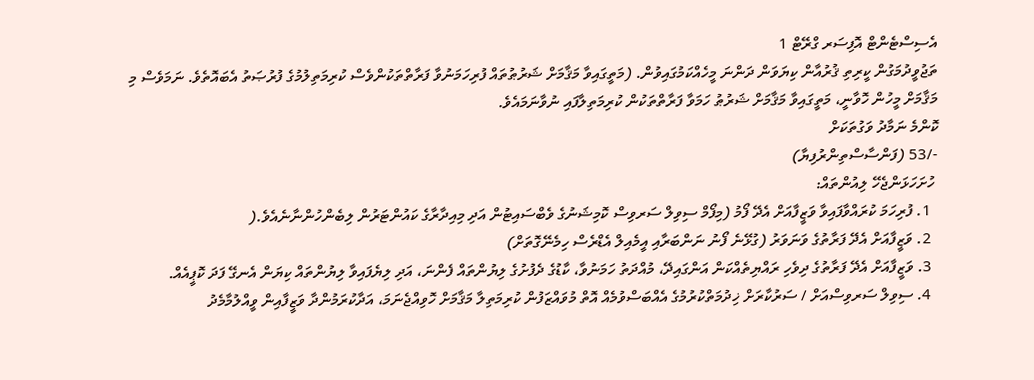އެސިސްޓެންޓް އޮފިސަރ ގްރޭޓް 1
ތަޖުވީދުމަގުން ކީރިތި ޤުރުއާން ކިޔަވަން ދަންނަ މީހެއްކަމުގައިވުން. (މަތީގައިވާ މަޤާމަށް ޝަރުޠުތައް ފުރިހަމަނުވާ ފަރާތްތަކުންވެސް ކުރިމަތިލުމުގެ ފުރުޞަތު އެބައޮތެވެ. ނަމަވެސް މި މަޤާމަށް މީހުން ހޮވާނީ، މަތީގައިވާ މަޤާމަށް ޝަރުޠު ހަމަވާ ފަރާތްތަކުން ކުރިމަތިލާފައި ނުވާނަމައެވެ.
ކޮންމެ ނަމާދު ވަގުތަކަށް
-/53 (ފަންސާސްތިންރުފިޔާ)
 ހުށަހަޅަންޖެހޭ ލިއުންތައް:
  1. ފުރިހަމަ ކުރައްވާފައިވާ ވަޒީފާއަށް އެދޭ ފޯމު (މިފޯމް ސިވިލް ސަރވިސް ކޮމިޝަނުގެ ވެބްސައިޓުން އަދި މިއިދާރާގެ ކައުންޓަރުން ލިބެންހުންނާނެއެވެ.(
  2. ވަޒީފާއަށް އެދޭ ފަރާތުގެ ވަނަވަރު (ގުޅޭނެ ފޯނު ނަންބަރާއި އީމެއިލް އެޑްރެސް ހިމެނޭގޮތަށް)
  3. ވަޒީފާއަށް އެދޭ ފަރާތުގެ ދިވެހި ރައްޔިތެއްކަން އަންގައިދޭ، މުއްދަތު ހަމަނުވާ، ކާޑުގެ ދެފުށުގެ ލިޔުންތައް ފެންނަ، އަދި ލިޔެފައިވާ ލިޔުންތައް ކިޔަން އެނގޭ ފަދަ ކޮޕީއެއް.
  4. ސިވިލް ސަރވިސްއަށް / ސަރުކާރަށް ޚިދުމަތްކުރުމުގެ އެއްބަސްވުމެއް އޮތް މުވައްޒަފުން ކުރިމަތިލާ މަޤާމަށް ހޮވިއްޖެނަމަ، އަދާކުރަމުންދާ ވަޒީފާއިން ވީއްލުމާމެދު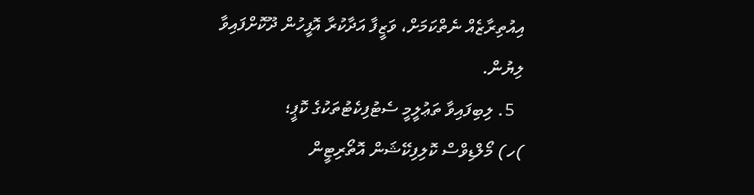އިއުތިރާޒެއް ނެތްކަމަށް، ވަޒީފާ އަދާކުރާ އޮފީހުން ދޫކޮށްފައިވާ ލިޔުން.
  5. ލިބިފައިވާ ތަޢުލީމީ ސެޓުފިކެޓުތަކުގެ ކޮޕީ؛
)ހ) މޯލްޑިވްސް ކޮލިފިކޭޝަން އޮތޯރިޓީން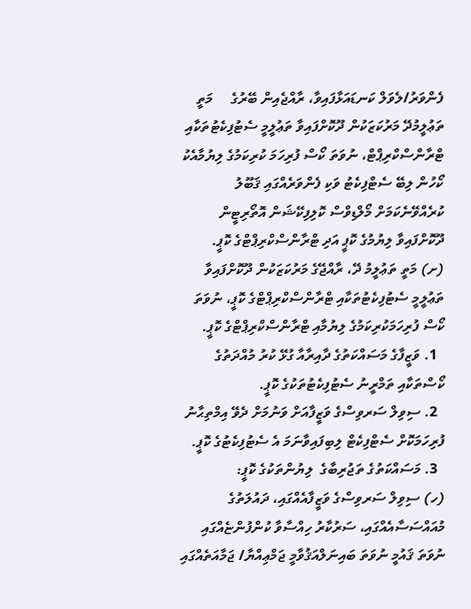ފެންވަރު/ލެވަލް ކަނޑައަޅާފައިވާ، ރާއްޖެއިން ބޭރުގެ     މަތީ ތަޢުލީމުދޭ މަރުކަޒަކުން ދޫކޮށްފައިވާ ތަޢުލީމީ ސެޓުފިކެޓުތަކާއި ޓްރާންސްކްރިޕްޓް، ނުވަތަ ކޯސް ފުރިހަމަ ކުރިކަމުގެ ލިޔުމާއެކު ކޯހުން ލިބޭ ސެޓްފިކެޓު ވަކި ފެންވަރެއްގައި ޤަބޫލު ކުރެއްވޭނެކަމަށް މޯލްޑިވްސް ކޮލިފިކޭޝަން އޮތޯރިޓީން ދޫކޮށްފައިވާ ލިޔުމުގެ ކޮޕީ އަދި ޓްރާންސްކްރިޕްޓްގެ ކޮޕީ.
(ށ) މަތީ ތަޢުލީމު ދޭ، ރާއްޖޭގެ މަރުކަޒަކުން ދޫކޮށްފައިވާ ތަޢުލީމީ ސެޓުފިކެޓުތަކާއި ޓްރާންސްކްރިޕްޓްގެ ކޮޕީ، ނުވަތަ ކޯސް ފުރިހަމަކުރިކަމުގެ ލިޔުމާއި ޓްރާންސްކްރިޕްޓްގެ ކޮޕީ.
  1. ވަޒީފާގެ މަސައްކަތުގެ ދާއިރާއާ ގުޅޭ ކުރު މުއްދަތުގެ ކޯސްތަކާއި ތަމްރީނު ސެޓުފިކެޓުތަކުގެ ކޮޕީ.
  2. ސިވިލް ސަރވިސްގެ ވަޒީފާއަށް ވަނުމަށް ދެވޭ އިމްތިޙާނު ފުރިހަމަކޮށް ސެޓްފިކެޓް ލިބިފައިވާނަމަ އެ ސެޓުފިކެޓުގެ ކޮޕީ.
  3. މަސައްކަތުގެ ތަޖުރިބާގެ  ލިޔުންތަކުގެ ކޮޕީ:
(ހ) ސިވިލް ސަރވިސްގެ ވަޒީފާއެއްގައި، ދައުލަތުގެ މުއައްސަސާއެއްގައި، ސަރުކާރު ހިއްސާވާ ކުންފުންޏެއްގައި ނުވަތަ ޤައުމީ ނުވަތަ ބައިނަލްއަޤުވާމީ ޖަމްޢިއްޔާ/ ޖަމާއަތެއްގައި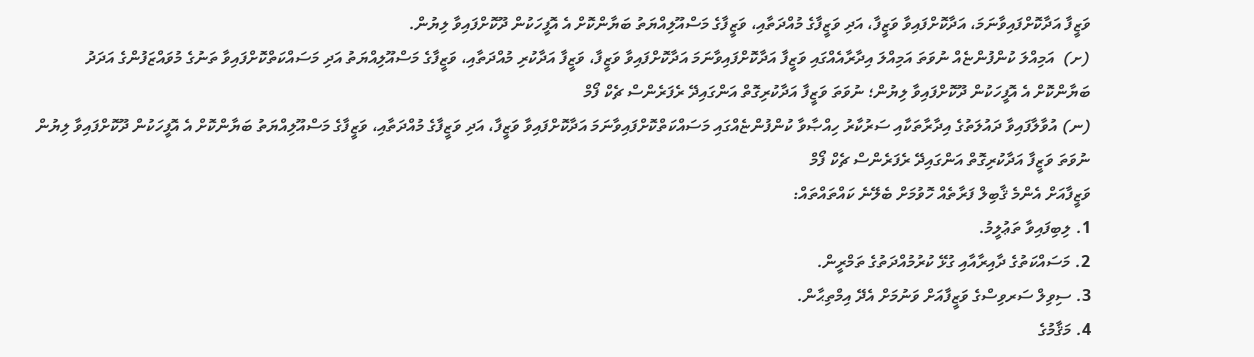ވަޒީފާ އަދާކޮށްފައިވާނަމަ، އަދާކޮށްފައިވާ ވަޒީފާ، އަދި ވަޒީފާގެ މުއްދަތާއި، ވަޒީފާގެ މަސްއޫލިއްޔަތު ބަޔާންކޮށް އެ އޮފީހަކުން ދޫކޮށްފައިވާ ލިޔުން.
(ށ)  އަމިއްލަ ކުންފުންޏެއް ނުވަތަ އަމިއްލަ އިދާރާއެއްގައި ވަޒީފާ އަދާކޮށްފައިވާނަމަ އަދާކޮށްފައިވާ ވަޒީފާ، ވަޒީފާ އަދާކުރި މުއްދަތާއި، ވަޒީފާގެ މަސްއޫލިއްޔަތު އަދި މަސައްކަތްކޮށްފައިވާ ތަނުގެ މުވައްޒަފުންގެ އަދަދު ބަޔާންކޮށް އެ އޮފީހަކުން ދޫކޮށްފައިވާ ލިޔުން؛ ނުވަތަ ވަޒީފާ އަދާކުރިގޮތް އަންގައިދޭ ރެފަރެންސް ޗެކް ފޯމް
(ނ) އުވާލާފައިވާ ދައުލަތުގެ އިދާރާތަކާއި ސަރުކާރު ހިއްޞާވާ ކުންފުންޏެއްގައި މަސައްކަތްކޮށްފައިވާނަމަ އަދާކޮށްފައިވާ ވަޒީފާ، އަދި ވަޒީފާގެ މުއްދަތާއި، ވަޒީފާގެ މަސްއޫލިއްޔަތު ބަޔާންކޮށް އެ އޮފީހަކުން ދޫކޮށްފައިވާ ލިޔުން ނުވަތަ ވަޒީފާ އަދާކުރިގޮތް އަންގައިދޭ ރެފަރެންސް ޗެކް ފޯމް
ވަޒީފާއަށް އެންމެ ޤާބިލް ފަރާތެއް ހޮވުމަށް ބެލޭނެ ކައްތައްތައް:
1. ލިބިފައިވާ ތަޢުލީމު.
2. މަސައްކަތުގެ ދާއިރާއާއި ގުޅޭ ކުރުމުއްދަތުގެ ތަމްރީން.
3. ސިވިލް ސަރވިސްގެ ވަޒީފާއަށް ވަނުމަށް އެދޭ އިމްތިޙާން.
4. މަޤާމުގެ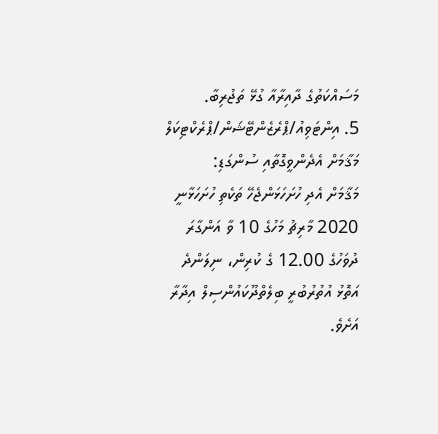މަސައްކަތުގެ ދާއިރާއާ ގުޅޭ ތަޖުރިބާ.
5. އިންޓަވިއު/ޕްރެޒެންޓޭޝަން/ޕްރެކްޓިކަލް
މަޤާމަށް އެދެންވީގޮތާއި ސުންގަޑި:
މަޤާމަށް އެދި ހުށަހަޅަންޖެހޭ ތަކެތި ހުށަހަޅާނީ 2020 މާރިޗު މަހުގެ 10 ވާ އަންގާރަ ދުވަހުގެ 12.00 ގެ ކުރިން، ނިލަންދެ އަތޮޅު އުތުރުބުރީ ބިލެތްދޫކައުންސިލް އިދާރާ އަށެވެ.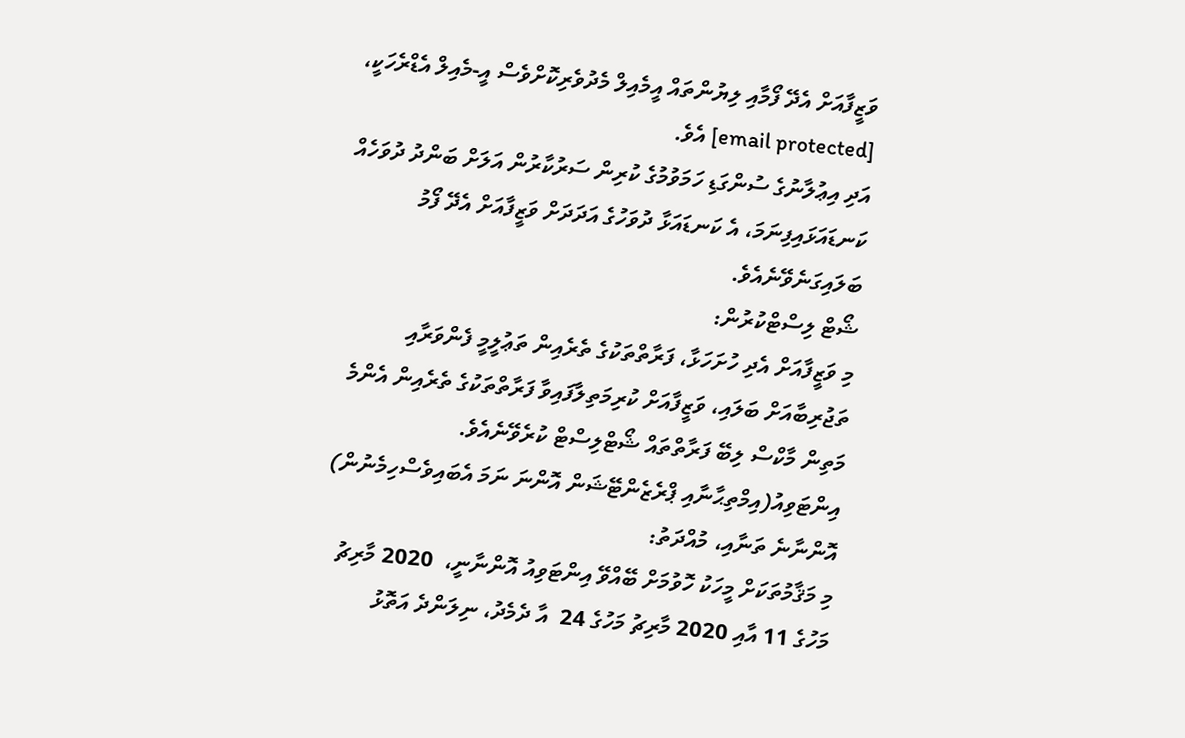ވަޒީފާއަށް އެދޭ ފޯމާއި ލިޔުންތައް އީމެއިލް މެދުވެރިކޮށްވެސް އީ-މެއިލް އެޑްރެހަކީ، [email protected] އެވެ.
އަދި އިޢުލާނުގެ ސުންގަޑި ހަމަވުމުގެ ކުރިން ސަރުކާރުން އަލަށް ބަންދު ދުވަހެއް ކަނޑައަޅައިފިނަމަ، އެ ކަނޑައަޅާ ދުވަހުގެ އަދަދަށް ވަޒީފާއަށް އެދޭ ފޯމު ބަލައިގަނެވޭނެއެވެ.
ޝޯޓް ލިސްޓްކުރުން:
މި ވަޒީފާއަށް އެދި ހުށަހަޅާ، ފަރާތްތަކުގެ ތެރެއިން ތަޢުލީމީ ފެންވަރާއި ތަޖުރިބާއަށް ބަލައި، ވަޒީފާއަށް ކުރިމަތިލާފައިވާ ފަރާތްތަކުގެ ތެރެއިން އެންމެ މަތިން މާކްސް ލިބޭ ފަރާތްތައް ޝޯޓްލިސްޓް ކުރެވޭނެއެވެ.
އިންޓަވިއު(އިމްތިޙާނާއި ޕްރެޒެންޓޭޝަން އޮންނަ ނަމަ އެބައިވެސްހިމެނުން) އޮންނާނެ ތަނާއި، މުއްދަތު:
މި މަޤާމުތަކަށް މީހަކު ހޮވުމަށް ބޭއްވޭ އިންޓަވިއު އޮންނާނީ،  2020 މާރިޗު މަހުގެ 11 އާއި 2020 މާރިޗު މަހުގެ 24  އާ ދެމެދު، ނިލަންދެ އަތޮޅު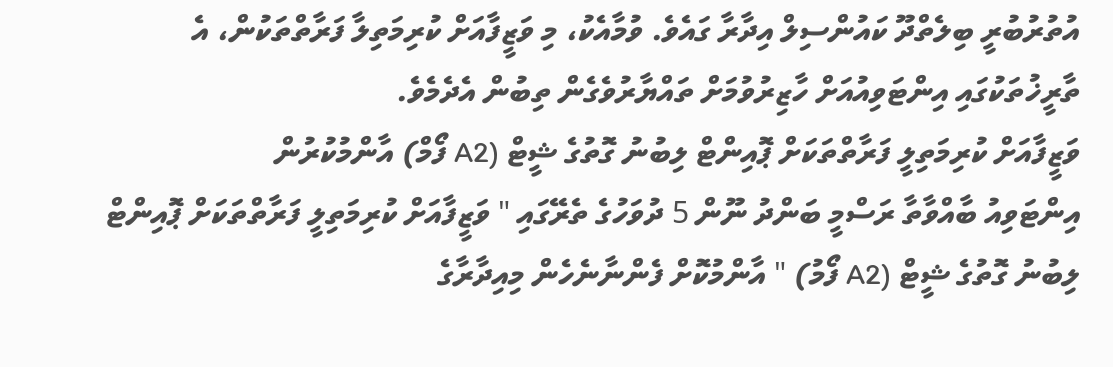އުތުރުބުރީ ބިލެތްދޫ ކައުންސިލް އިދާރާ ގައެވެ. ވުމާއެކު، މި ވަޒީފާއަށް ކުރިމަތިލާ ފަރާތްތަކުން، އެ ތާރީޚުތަކުގައި އިންޓަވިއުއަށް ހާޒިރުވުމަށް ތައްޔާރުވެގެން ތިބުން އެދެމެވެ.
ވަޒީފާއަށް ކުރިމަތިލީ ފަރާތްތަކަށް ޕޮއިންޓް ލިބުނު ގޮތުގެ ޝީޓް (A2 ފޯމް) އާންމުކުރުން
އިންޓަވިއު ބާއްވާތާ ރަސްމީ ބަންދު ނޫން 5 ދުވަހުގެ ތެރޭގައި " ވަޒީފާއަށް ކުރިމަތިލީ ފަރާތްތަކަށް ޕޮއިންޓް ލިބުނު ގޮތުގެ ޝީޓް (A2 ފޯމު) " އާންމުކޮށް ފެންނާނެހެން މިއިދާރާގެ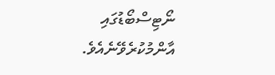ނޯޓިސްބޯޑުގައި އާންމުކުރެވޭނެއެވެ.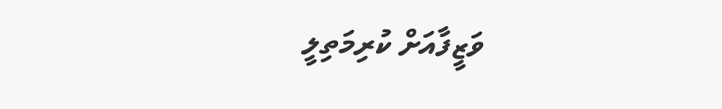ވަޒީފާއަށް ކުރިމަތިލީ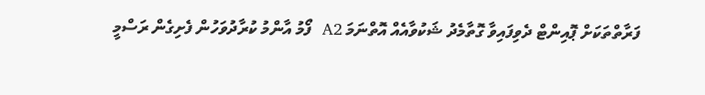ފަރާތްތަކަށް ޕޮއިންޓް ދެވިފައިވާ ގޮތާމެދު ޝަކުވާއެއް އޮތްނަމަ A2  ފޯމު އާންމު ކުރާދުވަހުން ފެށިގެން ރަސްމީ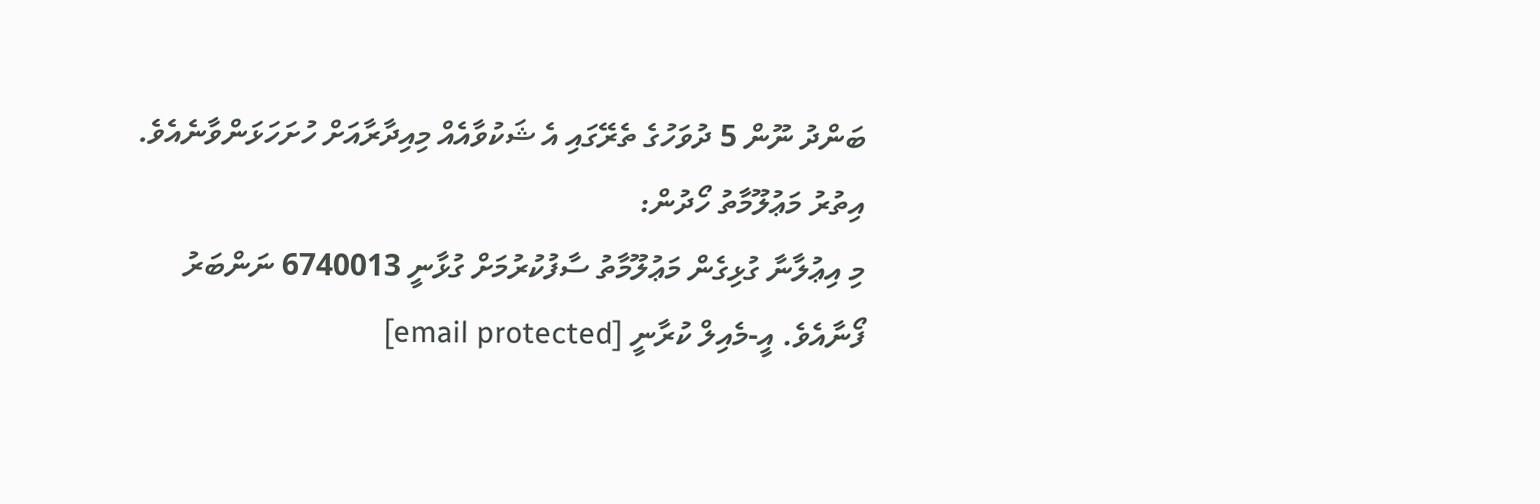ބަންދު ނޫން 5 ދުވަހުގެ ތެރޭގައި އެ ޝަކުވާއެއް މިއިދާރާއަށް ހުށަހަޅަންވާނެއެވެ.
އިތުރު މަޢުލޫމާތު ހޯދުން:
މި އިޢުލާނާ ގުޅިގެން މަޢުލޫމާތު ސާފުކުރުމަށް ގުޅާނީ 6740013 ނަންބަރު ފޯނާއެވެ. އީ-މެއިލް ކުރާނީ [email protected]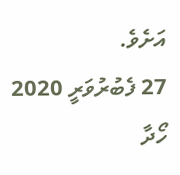އަށެވެ.
27 ފެބުރުވަރީ 2020
ހޯދާ